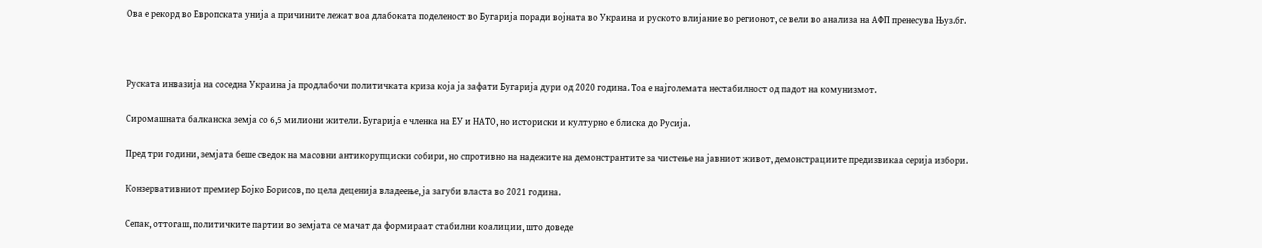Ова е рекорд во Европската унија а причините лежат воа длабоката поделеност во Бугарија поради војната во Украина и руското влијание во регионот, се вели во анализа на АФП пренесува Њуз.бг.



Руската инвазија на соседна Украина ја продлабочи политичката криза која ја зафати Бугарија дури од 2020 година. Тоа е најголемата нестабилност од падот на комунизмот.

Сиромашната балканска земја со 6,5 милиони жители. Бугарија е членка на ЕУ и НАТО, но историски и културно е блиска до Русија.

Пред три години, земјата беше сведок на масовни антикорупциски собири, но спротивно на надежите на демонстрантите за чистење на јавниот живот, демонстрациите предизвикаа серија избори.

Конзервативниот премиер Бојко Борисов, по цела деценија владеење, ја загуби власта во 2021 година.

Сепак, оттогаш, политичките партии во земјата се мачат да формираат стабилни коалиции, што доведе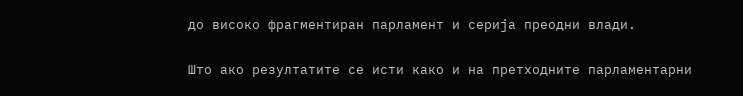до високо фрагментиран парламент и серија преодни влади.

Што ако резултатите се исти како и на претходните парламентарни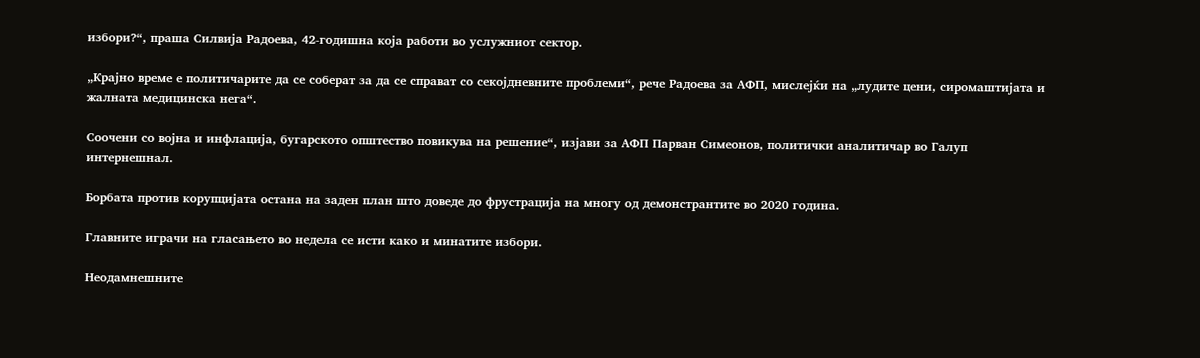избори?“, праша Силвија Радоева, 42-годишна која работи во услужниот сектор.

„Крајно време е политичарите да се соберат за да се справат со секојдневните проблеми“, рече Радоева за АФП, мислејќи на „лудите цени, сиромаштијата и жалната медицинска нега“.

Соочени со војна и инфлација, бугарското општество повикува на решение“, изјави за АФП Парван Симеонов, политички аналитичар во Галуп интернешнал.

Борбата против корупцијата остана на заден план што доведе до фрустрација на многу од демонстрантите во 2020 година.

Главните играчи на гласањето во недела се исти како и минатите избори.

Неодамнешните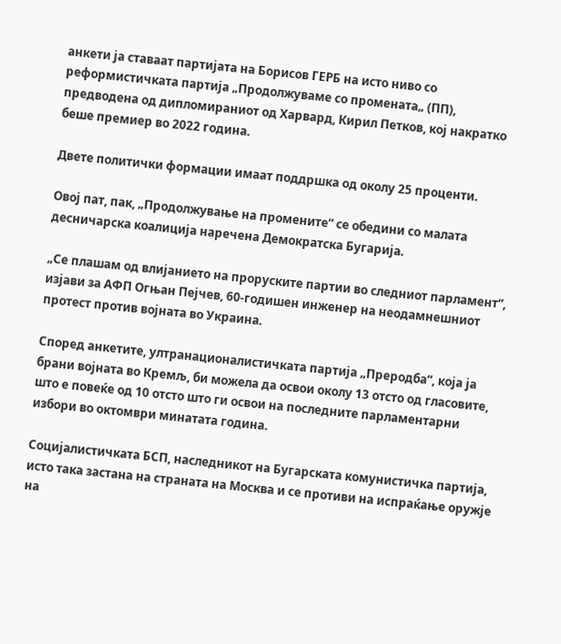анкети ја ставаат партијата на Борисов ГЕРБ на исто ниво со реформистичката партија „Продолжуваме со промената„ (ПП), предводена од дипломираниот од Харвард, Кирил Петков, кој накратко беше премиер во 2022 година.

Двете политички формации имаат поддршка од околу 25 проценти.

Овој пат, пак, „Продолжување на промените“ се обедини со малата десничарска коалиција наречена Демократска Бугарија.

„Се плашам од влијанието на проруските партии во следниот парламент“, изјави за АФП Огњан Пејчев, 60-годишен инженер на неодамнешниот протест против војната во Украина.

Според анкетите, ултранационалистичката партија „Преродба“, која ја брани војната во Кремљ, би можела да освои околу 13 отсто од гласовите, што е повеќе од 10 отсто што ги освои на последните парламентарни избори во октомври минатата година.

Социјалистичката БСП, наследникот на Бугарската комунистичка партија, исто така застана на страната на Москва и се противи на испраќање оружје на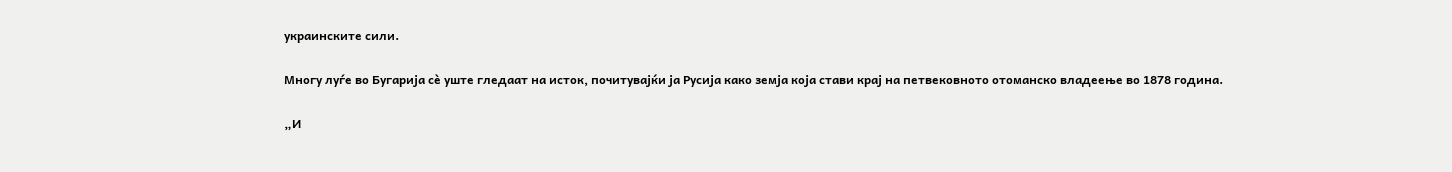украинските сили.

Многу луѓе во Бугарија сè уште гледаат на исток, почитувајќи ја Русија како земја која стави крај на петвековното отоманско владеење во 1878 година.

„И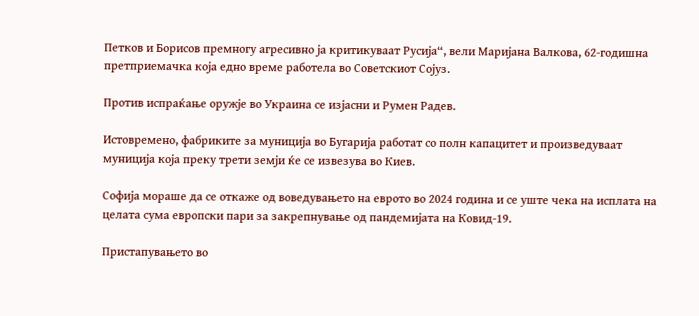Петков и Борисов премногу агресивно ја критикуваат Русија“, вели Маријана Валкова, 62-годишна претприемачка која едно време работела во Советскиот Сојуз.

Против испраќање оружје во Украина се изјасни и Румен Радев.

Истовремено, фабриките за муниција во Бугарија работат со полн капацитет и произведуваат муниција која преку трети земји ќе се извезува во Киев.

Софија мораше да се откаже од воведувањето на еврото во 2024 година и се уште чека на исплата на целата сума европски пари за закрепнување од пандемијата на Ковид-19.

Пристапувањето во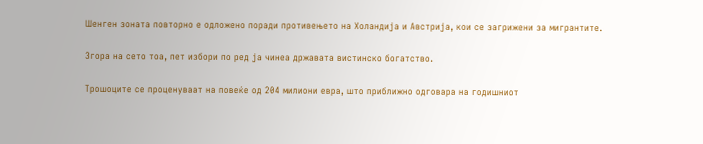Шенген зоната повторно е одложено поради противењето на Холандија и Австрија, кои се загрижени за мигрантите.

Згора на сето тоа, пет избори по ред ја чинеа државата вистинско богатство.

Трошоците се проценуваат на повеќе од 204 милиони евра, што приближно одговара на годишниот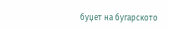буџет на бугарското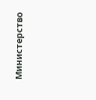Министерство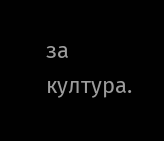за култура.